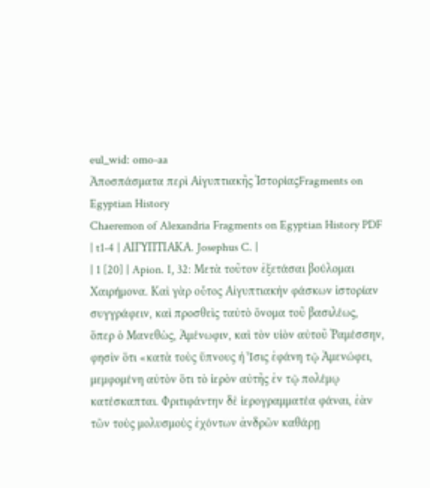eul_wid: omo-aa
Ἀποσπάσματα περὶ Αἰγυπτιακῆς ἹστορίαςFragments on Egyptian History
Chaeremon of Alexandria Fragments on Egyptian History PDF
| t1-4 | ΑΙΓΥΠΤΙΑΚΑ. Josephus C. |
| 1 [20] | Apion. I, 32: Μετὰ τοῦτον ἐξετάσαι βούλομαι Χαιρήμονα. Καὶ γὰρ οὗτος Αἰγυπτιακὴν φάσκων ἱστορίαν συγγράφειν, καὶ προσθεὶς ταὐτὸ ὄνομα τοῦ βασιλέως, ὅπερ ὁ Μανεθὼς, Ἀμένωφιν, καὶ τὸν υἱὸν αὐτοῦ Ῥαμέσσην, φησὶν ὅτι «κατὰ τοὺς ὕπνους ἡ Ἶσις ἐφάνη τῷ Ἀμενώφει, μεμφομένη αὐτὸν ὅτι τὸ ἱερὸν αὐτῆς ἐν τῷ πολέμῳ κατέσκαπται. Φριτιφάντην δὲ ἱερογραμματέα φάναι, ἐὰν τῶν τοὺς μολυσμοὺς ἐχόντων ἀνδρῶν καθάρῃ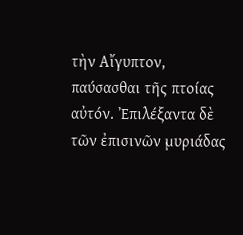τὴν Αἴγυπτον, παύσασθαι τῆς πτοίας αὐτόν. Ἐπιλέξαντα δὲ τῶν ἐπισινῶν μυριάδας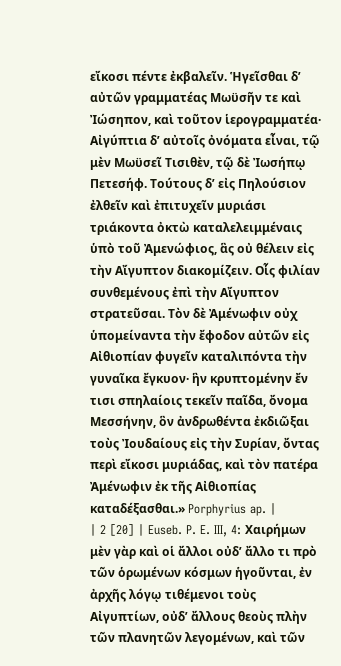εἴκοσι πέντε ἐκβαλεῖν. Ἡγεῖσθαι δ’ αὐτῶν γραμματέας Μωϋσῆν τε καὶ Ἰώσηπον, καὶ τοῦτον ἱερογραμματέα· Αἰγύπτια δ’ αὐτοῖς ὀνόματα εἶναι, τῷ μὲν Μωϋσεῖ Τισιθὲν, τῷ δὲ Ἰωσήπῳ Πετεσήφ. Τούτους δ’ εἰς Πηλούσιον ἐλθεῖν καὶ ἐπιτυχεῖν μυριάσι τριάκοντα ὀκτὼ καταλελειμμέναις ὑπὸ τοῦ Ἀμενώφιος, ἃς οὐ θέλειν εἰς τὴν Αἴγυπτον διακομίζειν. Οἷς φιλίαν συνθεμένους ἐπὶ τὴν Αἴγυπτον στρατεῦσαι. Τὸν δὲ Ἀμένωφιν οὐχ ὑπομείναντα τὴν ἔφοδον αὐτῶν εἰς Αἰθιοπίαν φυγεῖν καταλιπόντα τὴν γυναῖκα ἔγκυον· ἣν κρυπτομένην ἔν τισι σπηλαίοις τεκεῖν παῖδα, ὄνομα Μεσσήνην, ὃν ἀνδρωθέντα ἐκδιῶξαι τοὺς Ἰουδαίους εἰς τὴν Συρίαν, ὄντας περὶ εἴκοσι μυριάδας, καὶ τὸν πατέρα Ἀμένωφιν ἐκ τῆς Αἰθιοπίας καταδέξασθαι.» Porphyrius ap. |
| 2 [20] | Euseb. P. E. III, 4: Χαιρήμων μὲν γὰρ καὶ οἱ ἄλλοι οὐδ’ ἄλλο τι πρὸ τῶν ὁρωμένων κόσμων ἡγοῦνται, ἐν ἀρχῆς λόγῳ τιθέμενοι τοὺς Αἰγυπτίων, οὐδ’ ἄλλους θεοὺς πλὴν τῶν πλανητῶν λεγομένων, καὶ τῶν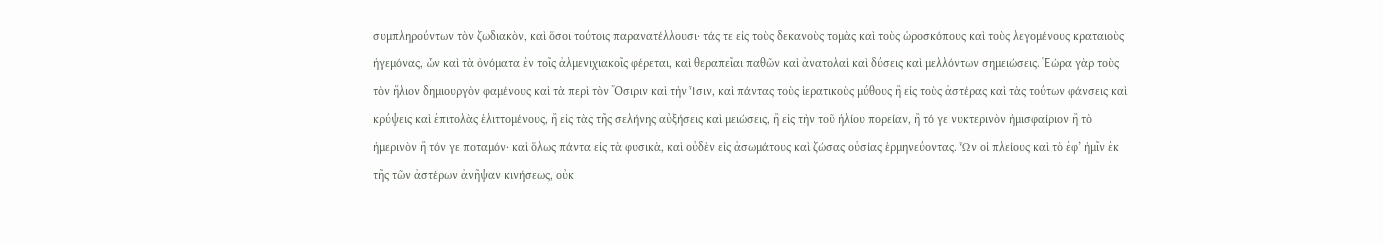συμπληρούντων τὸν ζωδιακὸν, καὶ ὅσοι τούτοις παρανατέλλουσι· τάς τε εἰς τοὺς δεκανοὺς τομὰς καὶ τοὺς ὡροσκόπους καὶ τοὺς λεγομένους κραταιοὺς ἡγεμόνας, ὧν καὶ τὰ ὀνόματα ἐν τοῖς ἀλμενιχιακοῖς φέρεται, καὶ θεραπεῖαι παθῶν καὶ ἀνατολαὶ καὶ δύσεις καὶ μελλόντων σημειώσεις. Ἑώρα γὰρ τοὺς τὸν ἥλιον δημιουργὸν φαμένους καὶ τὰ περὶ τὸν Ὄσιριν καὶ τὴν Ἶσιν, καὶ πάντας τοὺς ἱερατικοὺς μύθους ἢ εἰς τοὺς ἀστέρας καὶ τὰς τούτων φάνσεις καὶ κρύψεις καὶ ἐπιτολὰς ἑλιττομένους, ἢ εἰς τὰς τῆς σελήνης αὐξήσεις καὶ μειώσεις, ἢ εἰς τὴν τοῦ ἡλίου πορείαν, ἢ τό γε νυκτερινὸν ἡμισφαίριον ἢ τὸ ἡμερινὸν ἢ τόν γε ποταμόν· καὶ ὅλως πάντα εἰς τὰ φυσικὰ, καὶ οὐδὲν εἰς ἀσωμάτους καὶ ζώσας οὐσίας ἑρμηνεύοντας. Ὧν οἱ πλείους καὶ τὸ ἐφ’ ἡμῖν ἐκ τῆς τῶν ἀστέρων ἀνῆψαν κινήσεως, οὐκ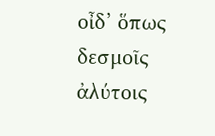οἶδ’ ὅπως δεσμοῖς ἀλύτοις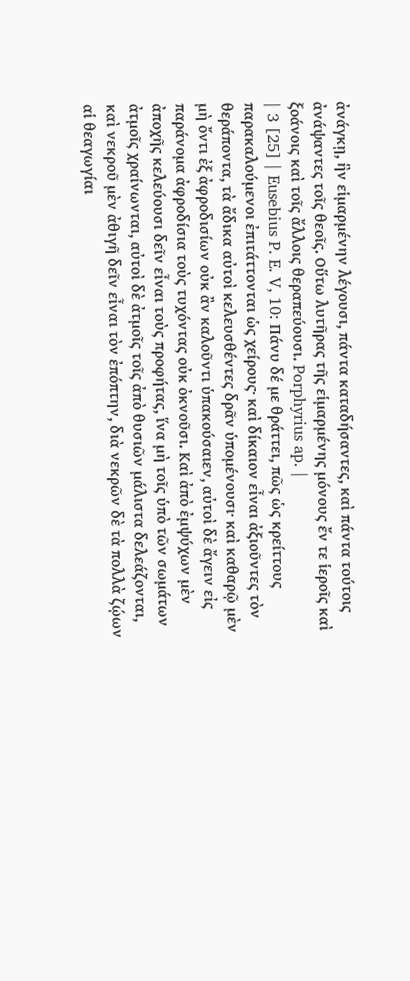ἀνάγκῃ, ἣν εἱμαρμένην λέγουσι, πάντα καταδήσαντες, καὶ πάντα τούτοις ἀνάψαντες τοῖς θεοῖς. Οὕτω λυτῆρας τῆς εἱμαρμένης μόνους ἔν τε ἱεροῖς καὶ ξοάνοις καὶ τοῖς ἄλλοις θεραπεύουσι. Porphyrius ap. |
| 3 [25] | Eusebius P. E. V, 10: Πάνυ δέ με θράττει, πῶς ὡς κρείττους παρακαλούμενοι ἐπιτάττονται ὡς χείρους· καὶ δίκαιον εἶναι ἀξιοῦντες τὸν θεράποντα, τὰ ἄδικα αὐτοὶ κελευσθέντες δρᾶν ὑπομένουσι· καὶ καθαρῷ μὲν μὴ ὄντι ἐξ ἀφροδισίων οὐκ ἂν καλοῦντι ὑπακούσαιεν, αὐτοὶ δὲ ἄγειν εἰς παράνομα ἀφροδίσια τοὺς τυχόντας οὐκ ὀκνοῦσι. Καὶ ἀπὸ ἐμψύχων μὲν ἀποχῆς κελεύουσι δεῖν εἶναι τοὺς προφήτας, ἵνα μὴ τοῖς ὑπὸ τῶν σωμάτων ἀτμοῖς χραίνωνται, αὐτοὶ δὲ ἀτμοῖς τοῖς ἀπὸ θυσιῶν μάλιστα δελεάζονται, καὶ νεκροῦ μὲν ἀθιγῆ δεῖν εἶναι τὸν ἐπόπτην, διὰ νεκρῶν δὲ τὰ πολλὰ ζῴων αἱ θεαγωγίαι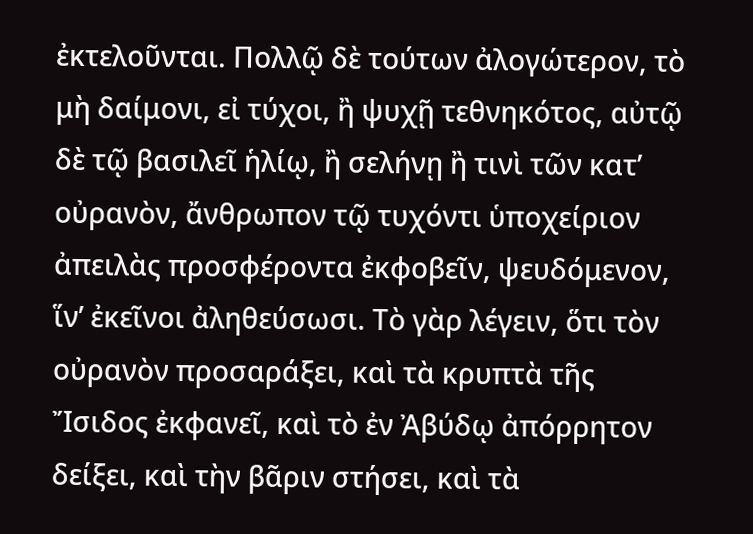ἐκτελοῦνται. Πολλῷ δὲ τούτων ἀλογώτερον, τὸ μὴ δαίμονι, εἰ τύχοι, ἢ ψυχῇ τεθνηκότος, αὐτῷ δὲ τῷ βασιλεῖ ἡλίῳ, ἢ σελήνῃ ἢ τινὶ τῶν κατ’ οὐρανὸν, ἄνθρωπον τῷ τυχόντι ὑποχείριον ἀπειλὰς προσφέροντα ἐκφοβεῖν, ψευδόμενον, ἵν’ ἐκεῖνοι ἀληθεύσωσι. Τὸ γὰρ λέγειν, ὅτι τὸν οὐρανὸν προσαράξει, καὶ τὰ κρυπτὰ τῆς Ἴσιδος ἐκφανεῖ, καὶ τὸ ἐν Ἀβύδῳ ἀπόρρητον δείξει, καὶ τὴν βᾶριν στήσει, καὶ τὰ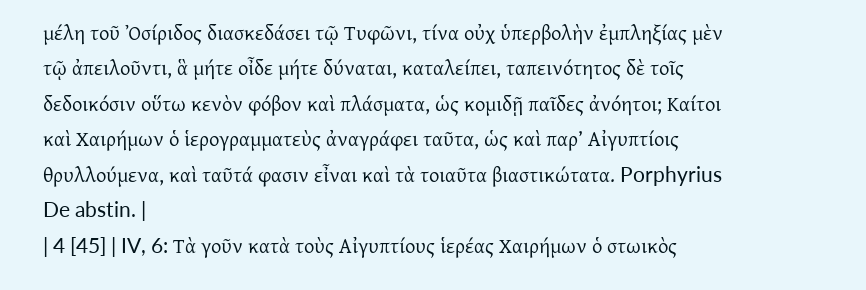μέλη τοῦ Ὀσίριδος διασκεδάσει τῷ Τυφῶνι, τίνα οὐχ ὑπερβολὴν ἐμπληξίας μὲν τῷ ἀπειλοῦντι, ἃ μήτε οἶδε μήτε δύναται, καταλείπει, ταπεινότητος δὲ τοῖς δεδοικόσιν οὕτω κενὸν φόβον καὶ πλάσματα, ὡς κομιδῇ παῖδες ἀνόητοι; Καίτοι καὶ Χαιρήμων ὁ ἱερογραμματεὺς ἀναγράφει ταῦτα, ὡς καὶ παρ’ Αἰγυπτίοις θρυλλούμενα, καὶ ταῦτά φασιν εἶναι καὶ τὰ τοιαῦτα βιαστικώτατα. Porphyrius De abstin. |
| 4 [45] | IV, 6: Τὰ γοῦν κατὰ τοὺς Αἰγυπτίους ἱερέας Χαιρήμων ὁ στωικὸς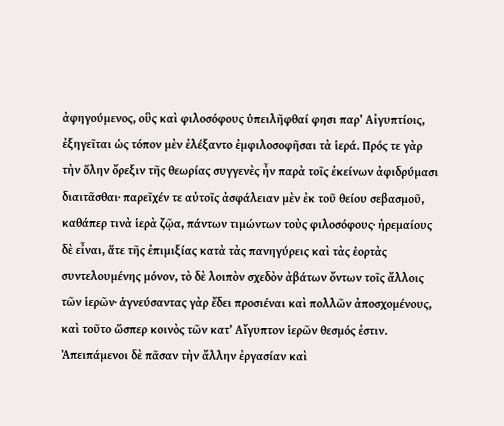ἀφηγούμενος, οὓς καὶ φιλοσόφους ὑπειλῆφθαί φησι παρ’ Αἰγυπτίοις, ἐξηγεῖται ὡς τόπον μὲν ἐλέξαντο ἐμφιλοσοφῆσαι τὰ ἱερά. Πρός τε γὰρ τὴν ὅλην ὄρεξιν τῆς θεωρίας συγγενὲς ἦν παρὰ τοῖς ἐκείνων ἀφιδρύμασι διαιτᾶσθαι· παρεῖχέν τε αὐτοῖς ἀσφάλειαν μὲν ἐκ τοῦ θείου σεβασμοῦ, καθάπερ τινὰ ἱερὰ ζῷα, πάντων τιμώντων τοὺς φιλοσόφους· ἠρεμαίους δὲ εἶναι, ἅτε τῆς ἐπιμιξίας κατὰ τὰς πανηγύρεις καὶ τὰς ἑορτὰς συντελουμένης μόνον, τὸ δὲ λοιπὸν σχεδὸν ἀβάτων ὄντων τοῖς ἄλλοις τῶν ἱερῶν· ἁγνεύσαντας γὰρ ἔδει προσιέναι καὶ πολλῶν ἀποσχομένους, καὶ τοῦτο ὥσπερ κοινὸς τῶν κατ’ Αἴγυπτον ἱερῶν θεσμός ἐστιν. Ἀπειπάμενοι δὲ πᾶσαν τὴν ἄλλην ἐργασίαν καὶ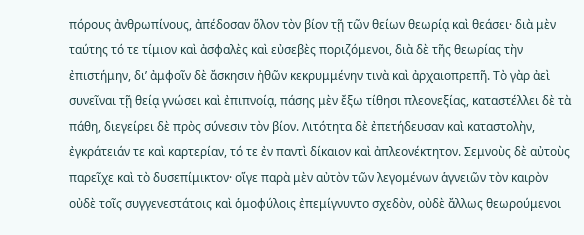πόρους ἀνθρωπίνους, ἀπέδοσαν ὅλον τὸν βίον τῇ τῶν θείων θεωρίᾳ καὶ θεάσει· διὰ μὲν ταύτης τό τε τίμιον καὶ ἀσφαλὲς καὶ εὐσεβὲς ποριζόμενοι, διὰ δὲ τῆς θεωρίας τὴν ἐπιστήμην, δι’ ἀμφοῖν δὲ ἄσκησιν ἠθῶν κεκρυμμένην τινὰ καὶ ἀρχαιοπρεπῆ. Τὸ γὰρ ἀεὶ συνεῖναι τῇ θείᾳ γνώσει καὶ ἐπιπνοίᾳ, πάσης μὲν ἔξω τίθησι πλεονεξίας, καταστέλλει δὲ τὰ πάθη, διεγείρει δὲ πρὸς σύνεσιν τὸν βίον. Λιτότητα δὲ ἐπετήδευσαν καὶ καταστολὴν, ἐγκράτειάν τε καὶ καρτερίαν, τό τε ἐν παντὶ δίκαιον καὶ ἀπλεονέκτητον. Σεμνοὺς δὲ αὐτοὺς παρεῖχε καὶ τὸ δυσεπίμικτον· οἵγε παρὰ μὲν αὐτὸν τῶν λεγομένων ἁγνειῶν τὸν καιρὸν οὐδὲ τοῖς συγγενεστάτοις καὶ ὁμοφύλοις ἐπεμίγνυντο σχεδὸν, οὐδὲ ἄλλως θεωρούμενοι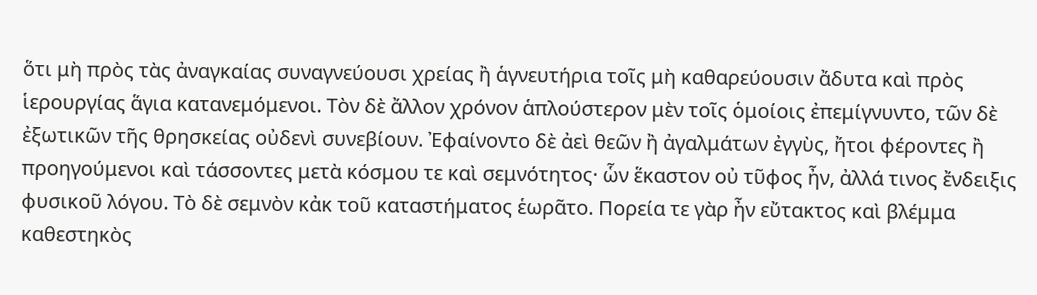ὅτι μὴ πρὸς τὰς ἀναγκαίας συναγνεύουσι χρείας ἢ ἁγνευτήρια τοῖς μὴ καθαρεύουσιν ἄδυτα καὶ πρὸς ἱερουργίας ἅγια κατανεμόμενοι. Τὸν δὲ ἄλλον χρόνον ἁπλούστερον μὲν τοῖς ὁμοίοις ἐπεμίγνυντο, τῶν δὲ ἐξωτικῶν τῆς θρησκείας οὐδενὶ συνεβίουν. Ἐφαίνοντο δὲ ἀεὶ θεῶν ἢ ἀγαλμάτων ἐγγὺς, ἤτοι φέροντες ἢ προηγούμενοι καὶ τάσσοντες μετὰ κόσμου τε καὶ σεμνότητος· ὧν ἕκαστον οὐ τῦφος ἦν, ἀλλά τινος ἔνδειξις φυσικοῦ λόγου. Τὸ δὲ σεμνὸν κἀκ τοῦ καταστήματος ἑωρᾶτο. Πορεία τε γὰρ ἦν εὔτακτος καὶ βλέμμα καθεστηκὸς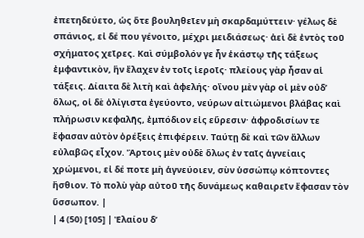ἐπετηδεύετο, ὡς ὅτε βουληθεῖεν μὴ σκαρδαμύττειν· γέλως δὲ σπάνιος, εἰ δέ που γένοιτο, μέχρι μειδιάσεως· ἀεὶ δὲ ἐντὸς τοῦ σχήματος χεῖρες. Καὶ σύμβολόν γε ἦν ἑκάστῳ τῆς τάξεως ἐμφαντικὸν, ἣν ἔλαχεν ἐν τοῖς ἱεροῖς· πλείους γὰρ ἦσαν αἱ τάξεις. Δίαιτα δὲ λιτὴ καὶ ἀφελής· οἴνου μὲν γὰρ οἱ μὲν οὐδ’ ὅλως, οἱ δὲ ὀλίγιστα ἐγεύοντο, νεύρων αἰτιώμενοι βλάβας καὶ πλήρωσιν κεφαλῆς, ἐμπόδιον εἰς εὕρεσιν· ἀφροδισίων τε ἔφασαν αὐτὸν ὀρέξεις ἐπιφέρειν. Ταύτῃ δὲ καὶ τῶν ἄλλων εὐλαβῶς εἶχον. Ἄρτοις μὲν οὐδὲ ὅλως ἐν ταῖς ἁγνείαις χρώμενοι, εἰ δέ ποτε μὴ ἁγνεύοιεν, σὺν ὑσσώπῳ κόπτοντες ἤσθιον. Τὸ πολὺ γὰρ αὐτοῦ τῆς δυνάμεως καθαιρεῖν ἔφασαν τὸν ὕσσωπον. |
| 4 (50) [105] | Ἐλαίου δ’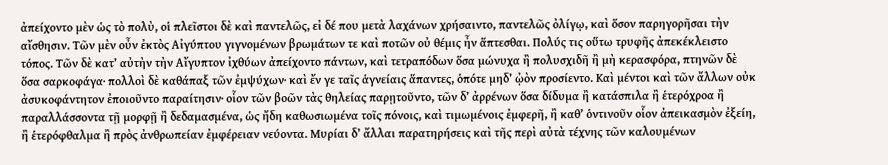ἀπείχοντο μὲν ὡς τὸ πολὺ, οἱ πλεῖστοι δὲ καὶ παντελῶς, εἰ δέ που μετὰ λαχάνων χρήσαιντο, παντελῶς ὀλίγῳ, καὶ ὅσον παρηγορῆσαι τὴν αἴσθησιν. Τῶν μὲν οὖν ἐκτὸς Αἰγύπτου γιγνομένων βρωμάτων τε καὶ ποτῶν οὐ θέμις ἦν ἅπτεσθαι. Πολύς τις οὕτω τρυφῆς ἀπεκέκλειστο τόπος. Τῶν δὲ κατ’ αὐτὴν τὴν Αἴγυπτον ἰχθύων ἀπείχοντο πάντων, καὶ τετραπόδων ὅσα μώνυχα ἢ πολυσχιδῆ ἢ μὴ κερασφόρα, πτηνῶν δὲ ὅσα σαρκοφάγα· πολλοὶ δὲ καθάπαξ τῶν ἐμψύχων· καὶ ἔν γε ταῖς ἁγνείαις ἅπαντες, ὁπότε μηδ’ ᾠὸν προσίεντο. Καὶ μέντοι καὶ τῶν ἄλλων οὐκ ἀσυκοφάντητον ἐποιοῦντο παραίτησιν· οἷον τῶν βοῶν τὰς θηλείας παρῃτοῦντο, τῶν δ’ ἀρρένων ὅσα δίδυμα ἢ κατάσπιλα ἢ ἑτερόχροα ἢ παραλλάσσοντα τῇ μορφῇ ἢ δεδαμασμένα, ὡς ἤδη καθωσιωμένα τοῖς πόνοις, καὶ τιμωμένοις ἐμφερῆ, ἢ καθ’ ὁντινοῦν οἷον ἀπεικασμὸν ἐξείη, ἢ ἑτερόφθαλμα ἢ πρὸς ἀνθρωπείαν ἐμφέρειαν νεύοντα. Μυρίαι δ’ ἄλλαι παρατηρήσεις καὶ τῆς περὶ αὐτὰ τέχνης τῶν καλουμένων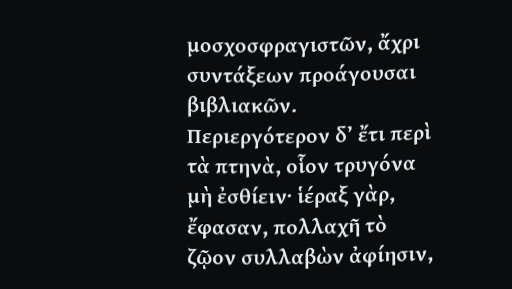μοσχοσφραγιστῶν, ἄχρι συντάξεων προάγουσαι βιβλιακῶν. Περιεργότερον δ’ ἔτι περὶ τὰ πτηνὰ, οἷον τρυγόνα μὴ ἐσθίειν· ἱέραξ γὰρ, ἔφασαν, πολλαχῆ τὸ ζῷον συλλαβὼν ἀφίησιν,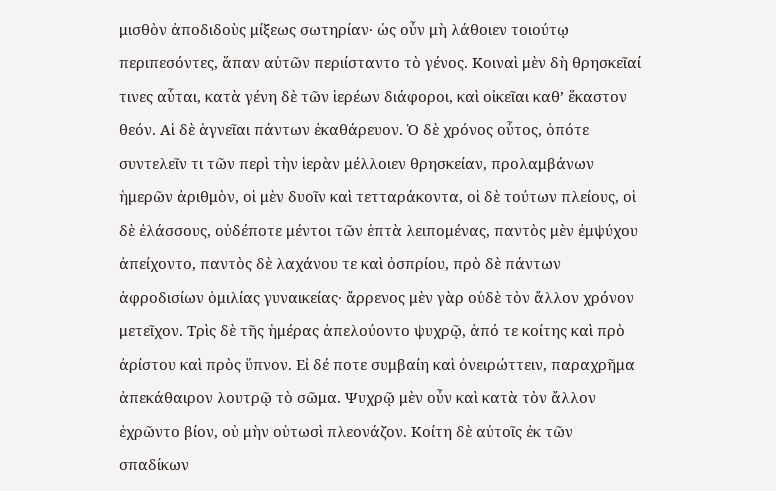μισθὸν ἀποδιδοὺς μίξεως σωτηρίαν· ὡς οὖν μὴ λάθοιεν τοιούτῳ περιπεσόντες, ἅπαν αὐτῶν περιίσταντο τὸ γένος. Κοιναὶ μὲν δὴ θρησκεῖαί τινες αὗται, κατὰ γένη δὲ τῶν ἱερέων διάφοροι, καὶ οἰκεῖαι καθ’ ἕκαστον θεόν. Αἱ δὲ ἁγνεῖαι πάντων ἐκαθάρευον. Ὁ δὲ χρόνος οὗτος, ὁπότε συντελεῖν τι τῶν περὶ τὴν ἱερὰν μέλλοιεν θρησκείαν, προλαμβάνων ἡμερῶν ἀριθμὸν, οἱ μὲν δυοῖν καὶ τετταράκοντα, οἱ δὲ τούτων πλείους, οἱ δὲ ἐλάσσους, οὐδέποτε μέντοι τῶν ἑπτὰ λειπομένας, παντὸς μὲν ἐμψύχου ἀπείχοντο, παντὸς δὲ λαχάνου τε καὶ ὀσπρίου, πρὸ δὲ πάντων ἀφροδισίων ὁμιλίας γυναικείας· ἄρρενος μὲν γὰρ οὐδὲ τὸν ἄλλον χρόνον μετεῖχον. Τρὶς δὲ τῆς ἡμέρας ἀπελούοντο ψυχρῷ, ἀπό τε κοίτης καὶ πρὸ ἀρίστου καὶ πρὸς ὕπνον. Εἰ δέ ποτε συμβαίη καὶ ὀνειρώττειν, παραχρῆμα ἀπεκάθαιρον λουτρῷ τὸ σῶμα. Ψυχρῷ μὲν οὖν καὶ κατὰ τὸν ἄλλον ἐχρῶντο βίον, οὐ μὴν οὑτωσὶ πλεονάζον. Κοίτη δὲ αὐτοῖς ἐκ τῶν σπαδίκων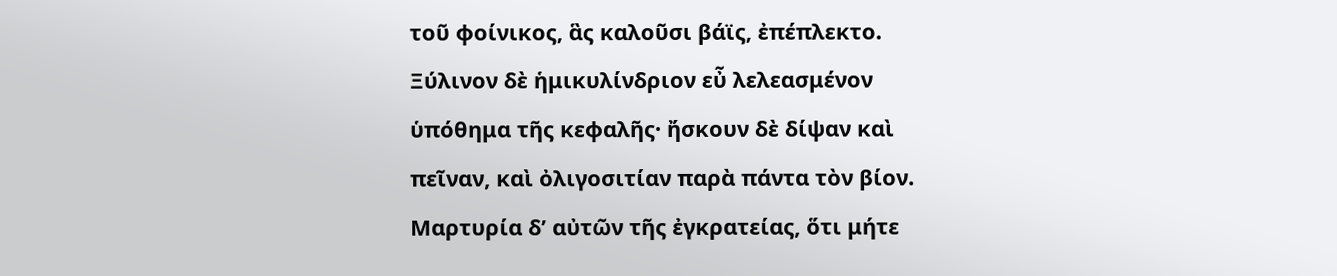τοῦ φοίνικος, ἃς καλοῦσι βάϊς, ἐπέπλεκτο. Ξύλινον δὲ ἡμικυλίνδριον εὖ λελεασμένον ὑπόθημα τῆς κεφαλῆς· ἤσκουν δὲ δίψαν καὶ πεῖναν, καὶ ὀλιγοσιτίαν παρὰ πάντα τὸν βίον. Μαρτυρία δ’ αὐτῶν τῆς ἐγκρατείας, ὅτι μήτε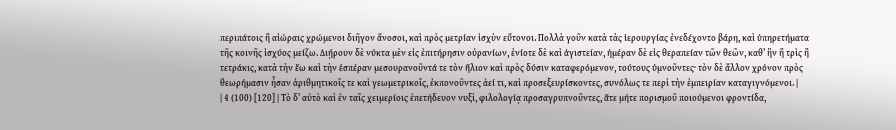περιπάτοις ἢ αἰώραις χρώμενοι διῆγον ἄνοσοι, καὶ πρὸς μετρίαν ἰσχὺν εὔτονοι. Πολλὰ γοῦν κατὰ τὰς ἱερουργίας ἐνεδέχοντο βάρη, καὶ ὑπηρετήματα τῆς κοινῆς ἰσχύος μείζω. Διῄρουν δὲ νύκτα μὲν εἰς ἐπιτήρησιν οὐρανίων, ἐνίοτε δὲ καὶ ἁγιστείαν, ἡμέραν δὲ εἰς θεραπείαν τῶν θεῶν, καθ’ ἣν ἢ τρὶς ἢ τετράκις, κατὰ τὴν ἕω καὶ τὴν ἑσπέραν μεσουρανοῦντά τε τὸν ἥλιον καὶ πρὸς δύσιν καταφερόμενον, τούτους ὑμνοῦντες· τὸν δὲ ἄλλον χρόνον πρὸς θεωρήμασιν ἦσαν ἀριθμητικοῖς τε καὶ γεωμετρικοῖς, ἐκπονοῦντες ἀεί τι, καὶ προσεξευρίσκοντες, συνόλως τε περὶ τὴν ἐμπειρίαν καταγιγνόμενοι. |
| 4 (100) [120] | Τὸ δ’ αὐτὸ καὶ ἐν ταῖς χειμερίοις ἐπετήδευον νυξὶ, φιλολογίᾳ προσαγρυπνοῦντες, ἅτε μήτε πορισμοῦ ποιούμενοι φροντίδα,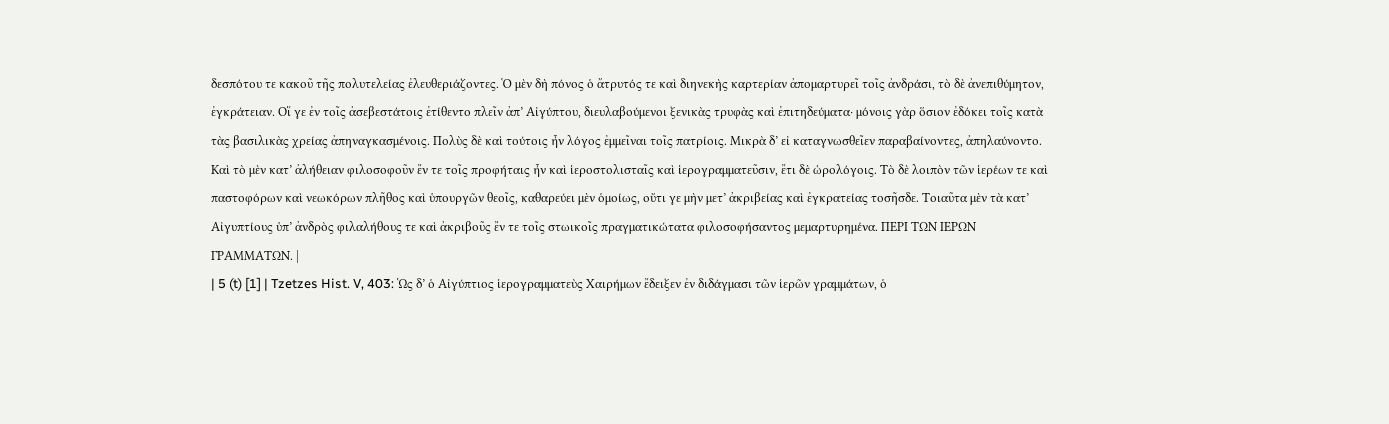δεσπότου τε κακοῦ τῆς πολυτελείας ἐλευθεριάζοντες. Ὁ μὲν δὴ πόνος ὁ ἄτρυτός τε καὶ διηνεκὴς καρτερίαν ἀπομαρτυρεῖ τοῖς ἀνδράσι, τὸ δὲ ἀνεπιθύμητον, ἐγκράτειαν. Οἵ γε ἐν τοῖς ἀσεβεστάτοις ἐτίθεντο πλεῖν ἀπ’ Αἰγύπτου, διευλαβούμενοι ξενικὰς τρυφὰς καὶ ἐπιτηδεύματα· μόνοις γὰρ ὅσιον ἐδόκει τοῖς κατὰ τὰς βασιλικὰς χρείας ἀπηναγκασμένοις. Πολὺς δὲ καὶ τούτοις ἦν λόγος ἐμμεῖναι τοῖς πατρίοις. Μικρὰ δ’ εἰ καταγνωσθεῖεν παραβαίνοντες, ἀπηλαύνοντο. Καὶ τὸ μὲν κατ’ ἀλήθειαν φιλοσοφοῦν ἔν τε τοῖς προφήταις ἦν καὶ ἱεροστολισταῖς καὶ ἱερογραμματεῦσιν, ἔτι δὲ ὡρολόγοις. Τὸ δὲ λοιπὸν τῶν ἱερέων τε καὶ παστοφόρων καὶ νεωκόρων πλῆθος καὶ ὑπουργῶν θεοῖς, καθαρεύει μὲν ὁμοίως, οὔτι γε μὴν μετ’ ἀκριβείας καὶ ἐγκρατείας τοσῆσδε. Τοιαῦτα μὲν τὰ κατ’ Αἰγυπτίους ὑπ’ ἀνδρὸς φιλαλήθους τε καὶ ἀκριβοῦς ἔν τε τοῖς στωικοῖς πραγματικώτατα φιλοσοφήσαντος μεμαρτυρημένα. ΠΕΡΙ ΤΩΝ ΙΕΡΩΝ ΓΡΑΜΜΑΤΩΝ. |
| 5 (t) [1] | Tzetzes Hist. V, 403: Ὡς δ’ ὁ Αἰγύπτιος ἱερογραμματεὺς Χαιρήμων ἔδειξεν ἐν διδάγμασι τῶν ἱερῶν γραμμάτων, ὁ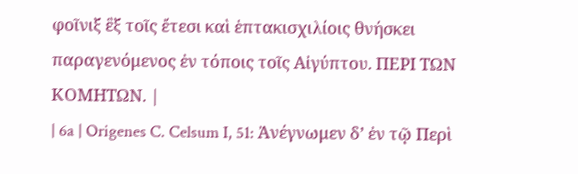φοῖνιξ ἓξ τοῖς ἔτεσι καὶ ἑπτακισχιλίοις θνήσκει παραγενόμενος ἐν τόποις τοῖς Αἰγύπτου. ΠΕΡΙ ΤΩΝ ΚΟΜΗΤΩΝ. |
| 6a | Origenes C. Celsum I, 51: Ἀνέγνωμεν δ’ ἐν τῷ Περὶ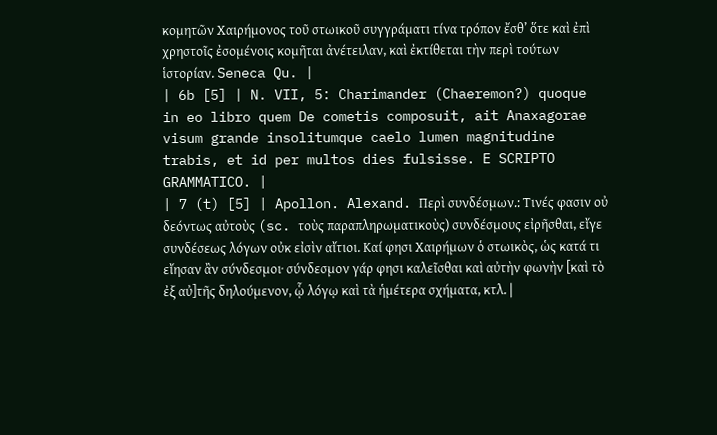κομητῶν Χαιρήμονος τοῦ στωικοῦ συγγράματι τίνα τρόπον ἔσθ’ ὅτε καὶ ἐπὶ χρηστοῖς ἐσομένοις κομῆται ἀνέτειλαν, καὶ ἐκτίθεται τὴν περὶ τούτων ἱστορίαν. Seneca Qu. |
| 6b [5] | N. VII, 5: Charimander (Chaeremon?) quoque in eo libro quem De cometis composuit, ait Anaxagorae visum grande insolitumque caelo lumen magnitudine trabis, et id per multos dies fulsisse. E SCRIPTO GRAMMATICO. |
| 7 (t) [5] | Apollon. Alexand. Περὶ συνδέσμων.: Τινές φασιν οὐ δεόντως αὐτοὺς (sc. τοὺς παραπληρωματικοὺς) συνδέσμους εἰρῆσθαι, εἴγε συνδέσεως λόγων οὐκ εἰσὶν αἴτιοι. Καί φησι Χαιρήμων ὁ στωικὸς, ὡς κατά τι εἴησαν ἂν σύνδεσμοι· σύνδεσμον γάρ φησι καλεῖσθαι καὶ αὐτὴν φωνὴν [καὶ τὸ ἐξ αὐ]τῆς δηλούμενον, ᾧ λόγῳ καὶ τὰ ἡμέτερα σχήματα, κτλ. |